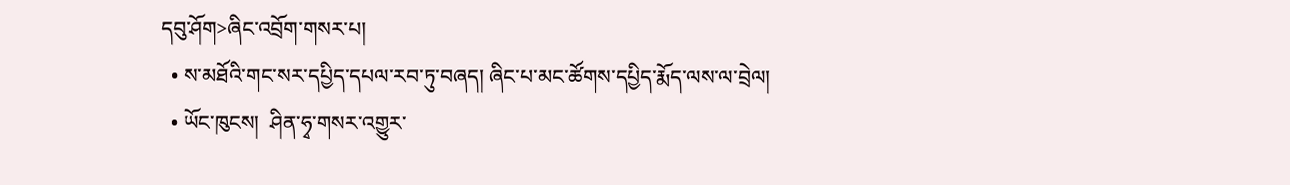དབུ་ཤོག>ཞིང་འབྲོག་གསར་པ།
  • ས་མཐོའི་གང་སར་དཔྱིད་དཔལ་རབ་ཏུ་བཞད། ཞིང་པ་མང་ཚོགས་དཔྱིད་རྨོད་ལས་ལ་བྲེལ།
  • ཡོང་ཁུངས།  ཤིན་ཧྭ་གསར་འགྱུར་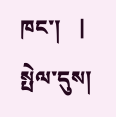ཁང་།   |     སྤེལ་དུས།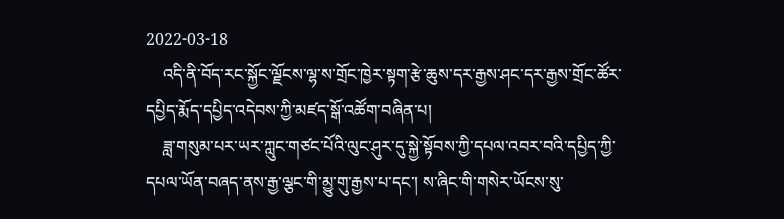2022-03-18
    འདི་ནི་བོད་རང་སྐྱོང་ལྗོངས་ལྷ་ས་གྲོང་ཁྱེར་སྟག་རྩེ་ཆུས་དར་རྒྱས་ཤང་དར་རྒྱས་གྲོང་ཚོར་དཔྱིད་རྨོད་དཔྱིད་འདེབས་ཀྱི་མཛད་སྒོ་འཚོག་བཞིན་པ།
    ཟླ་གསུམ་པར་ཡར་ཀླུང་གཙང་པོའི་ལུང་ཤུར་དུ་སྐྱེ་སྟོབས་ཀྱི་དཔལ་འབར་བའི་དཔྱིད་ཀྱི་དཔལ་ཡོན་བཞད་ནས་རྒྱ་ལྕང་གི་མྱུ་གུ་རྒྱས་པ་དང་། ས་ཞིང་གི་གསེར་ཡོངས་སུ་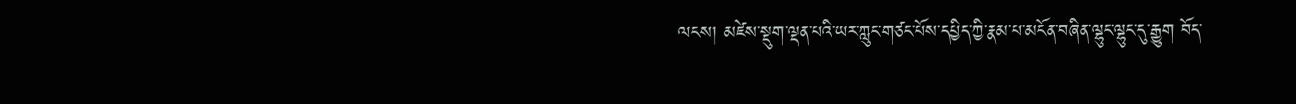ལངས། མཛེས་སྡུག་ལྡན་པའི་ཡར་ཀླུང་གཙང་པོས་དཔྱིད་ཀྱི་རྣམ་པ་མངོན་བཞིན་ལྷུང་ལྷུང་དུ་རྒྱུག བོད་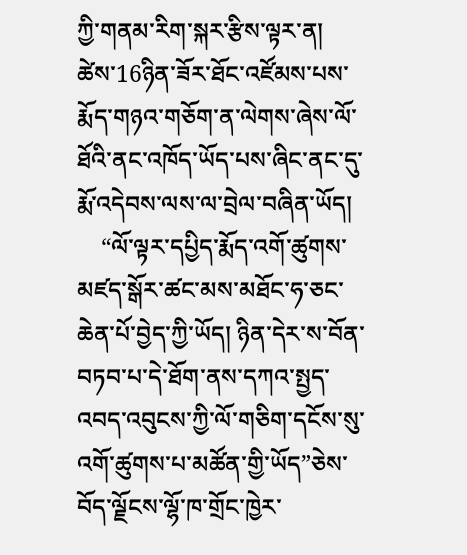ཀྱི་གནམ་རིག་སྐར་རྩིས་ལྟར་ན། ཚེས་16ཉིན་ཟོར་ཐོང་འཛོམས་པས་རྨོད་གཉའ་གཅོག་ན་ལེགས་ཞེས་ལོ་ཐོའི་ནང་འཁོད་ཡོད་པས་ཞིང་ནང་དུ་རྨོ་འདེབས་ལས་ལ་བྲེལ་བཞིན་ཡོད།
    “ལོ་ལྟར་དཔྱིད་རྨོད་འགོ་ཚུགས་མཛད་སྒོར་ཚང་མས་མཐོང་ཧ་ཅང་ཆེན་པོ་བྱེད་ཀྱི་ཡོད། ཉིན་དེར་ས་བོན་བཏབ་པ་དེ་ཐོག་ནས་དཀའ་སྤྱད་འབད་འབུངས་ཀྱི་ལོ་གཅིག་དངོས་སུ་འགོ་ཚུགས་པ་མཚོན་གྱི་ཡོད”ཅེས་བོད་ལྗོངས་ལྷོ་ཁ་གྲོང་ཁྱེར་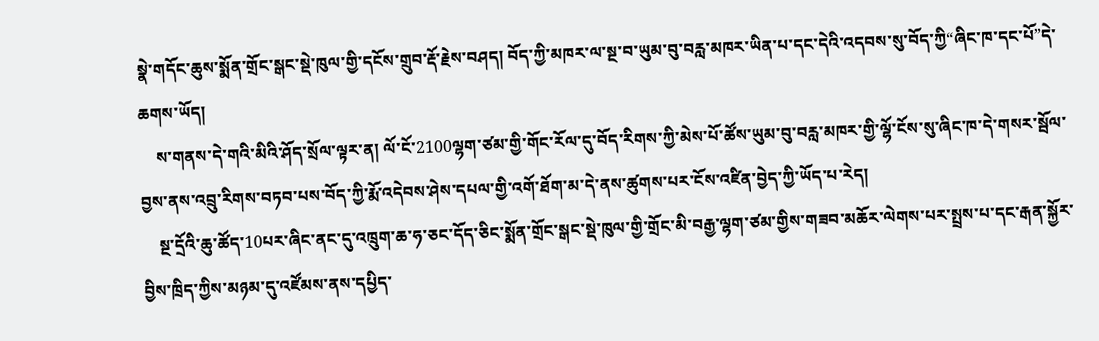སྣེ་གདོང་ཆུས་སྨོན་གྲོང་སྒང་སྡེ་ཁུལ་གྱི་དངོས་གྲུབ་རྡོ་རྗེས་བཤད། བོད་ཀྱི་མཁར་ལ་སྔ་བ་ཡུམ་བུ་བརླ་མཁར་ཡིན་པ་དང་དེའི་འདབས་སུ་བོད་ཀྱི“ཞིང་ཁ་དང་པོ”དེ་ཆགས་ཡོད།
    ས་གནས་དེ་གའི་མིའི་ཤོད་སྲོལ་ལྟར་ན། ལོ་ངོ་2100ལྷག་ཙམ་གྱི་གོང་རོལ་དུ་བོད་རིགས་ཀྱི་མེས་པོ་ཚོས་ཡུམ་བུ་བརླ་མཁར་གྱི་ལྷོ་ངོས་སུ་ཞིང་ཁ་དེ་གསར་སྦོལ་བྱས་ནས་འབྲུ་རིགས་བཏབ་པས་བོད་ཀྱི་རྨོ་འདེབས་ཤེས་དཔལ་གྱི་འགོ་ཐོག་མ་དེ་ནས་ཚུགས་པར་ངོས་འཛིན་བྱེད་ཀྱི་ཡོད་པ་རེད།
    སྔ་དྲོའི་ཆུ་ཚོད་10པར་ཞིང་ནང་དུ་འཁྲུག་ཆ་ཧ་ཅང་དོད་ཅིང་སྨོན་གྲོང་སྒང་སྡེ་ཁུལ་གྱི་གྲོང་མི་བརྒྱ་ལྷག་ཙམ་གྱིས་གཟབ་མཆོར་ལེགས་པར་སྤྲས་པ་དང་རྒན་སྐྱོར་བྱིས་ཁྲིད་ཀྱིས་མཉམ་དུ་འཛོམས་ནས་དཔྱིད་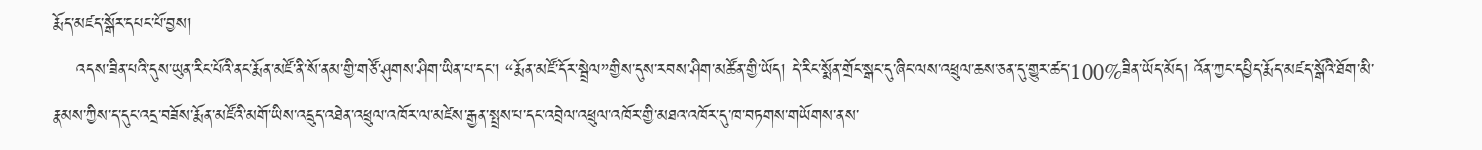རྨོད་མཛད་སྒོར་དཔང་པོ་བྱས།
    འདས་ཟིན་པའི་དུས་ཡུན་རིང་པོའི་ནང་རྨོན་མཛོ་ནི་སོ་ནམ་གྱི་གཙོ་ཤུགས་ཤིག་ཡིན་པ་དང་། “རྨོན་མཛོ་དོར་སྦྲེལ”གྱིས་དུས་རབས་ཤིག་མཚོན་གྱི་ཡོད། དེ་རིང་སྨོན་གྲོང་སྒང་དུ་ཞིང་ལས་འཕྲུལ་ཆས་ཅན་དུ་གྱུར་ཚད་100%ཟིན་ཡོད་མོད། འོན་ཀྱང་དཔྱིད་རྨོད་མཛད་སྒོའི་ཐོག་མི་རྣམས་ཀྱིས་ད་དུང་འདྲ་བཟོས་རྨོན་མཛོའི་མགོ་ཡིས་འདྲུད་འཐེན་འཕྲུལ་འཁོར་ལ་མཛེས་རྒྱན་སྤྲས་པ་དང་འབྲེལ་འཕྲུལ་འཁོར་གྱི་མཐའ་འཁོར་དུ་ཁ་བཏགས་གཡོགས་ནས་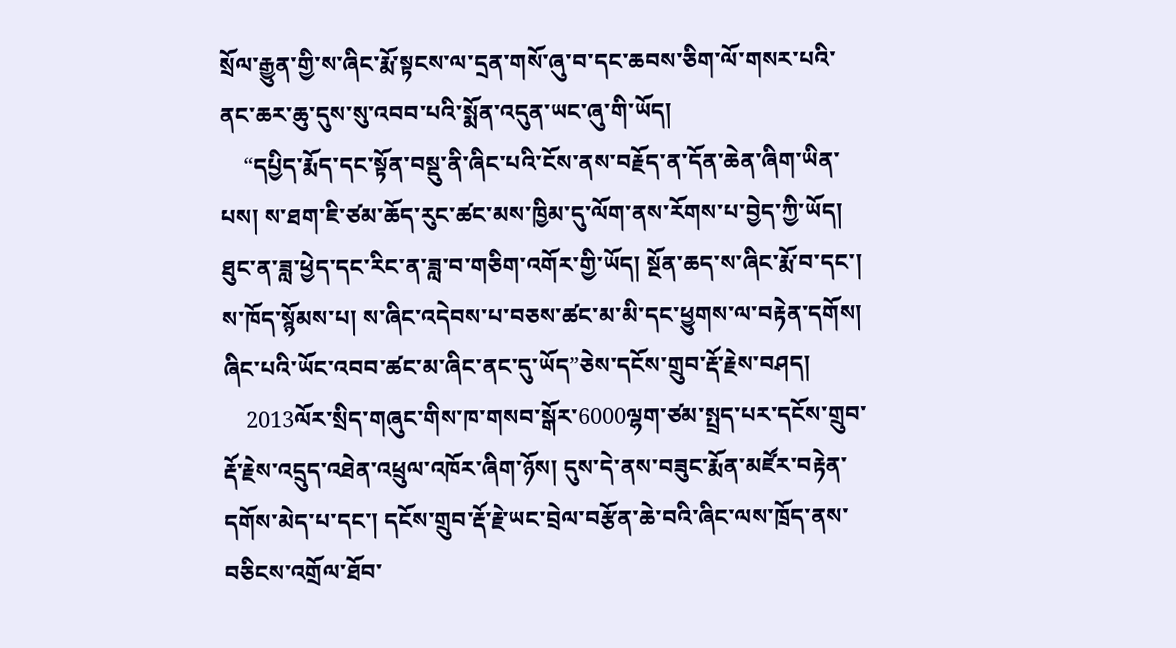སྲོལ་རྒྱུན་གྱི་ས་ཞིང་རྨོ་སྟངས་ལ་དྲན་གསོ་ཞུ་བ་དང་ཆབས་ཅིག་ལོ་གསར་པའི་ནང་ཆར་ཆུ་དུས་སུ་འབབ་པའི་སྨོན་འདུན་ཡང་ཞུ་གི་ཡོད།
    “དཔྱིད་རྨོད་དང་སྟོན་བསྡུ་ནི་ཞིང་པའི་ངོས་ནས་བརྗོད་ན་དོན་ཆེན་ཞིག་ཡིན་པས། ས་ཐག་ཇི་ཙམ་ཆོད་རུང་ཚང་མས་ཁྱིམ་དུ་ལོག་ནས་རོགས་པ་བྱེད་ཀྱི་ཡོད། ཐུང་ན་ཟླ་ཕྱེད་དང་རིང་ན་ཟླ་བ་གཅིག་འགོར་གྱི་ཡོད། སྔོན་ཆད་ས་ཞིང་རྨོ་བ་དང་། ས་ཁོད་སྙོམས་པ། ས་ཞིང་འདེབས་པ་བཅས་ཚང་མ་མི་དང་ཕྱུགས་ལ་བརྟེན་དགོས། ཞིང་པའི་ཡོང་འབབ་ཚང་མ་ཞིང་ནང་དུ་ཡོད”ཅེས་དངོས་གྲུབ་རྡོ་རྗེས་བཤད།
    2013ལོར་སྲིད་གཞུང་གིས་ཁ་གསབ་སྒོར་6000ལྷག་ཙམ་སྤྲད་པར་དངོས་གྲུབ་རྡོ་རྗེས་འདྲུད་འཐེན་འཕྲུལ་འཁོར་ཞིག་ཉོས། དུས་དེ་ནས་བཟུང་རྨོན་མཛོར་བརྟེན་དགོས་མེད་པ་དང་། དངོས་གྲུབ་རྡོ་རྗེ་ཡང་བྲེལ་བརྩོན་ཆེ་བའི་ཞིང་ལས་ཁྲོད་ནས་བཅིངས་འགྲོལ་ཐོབ་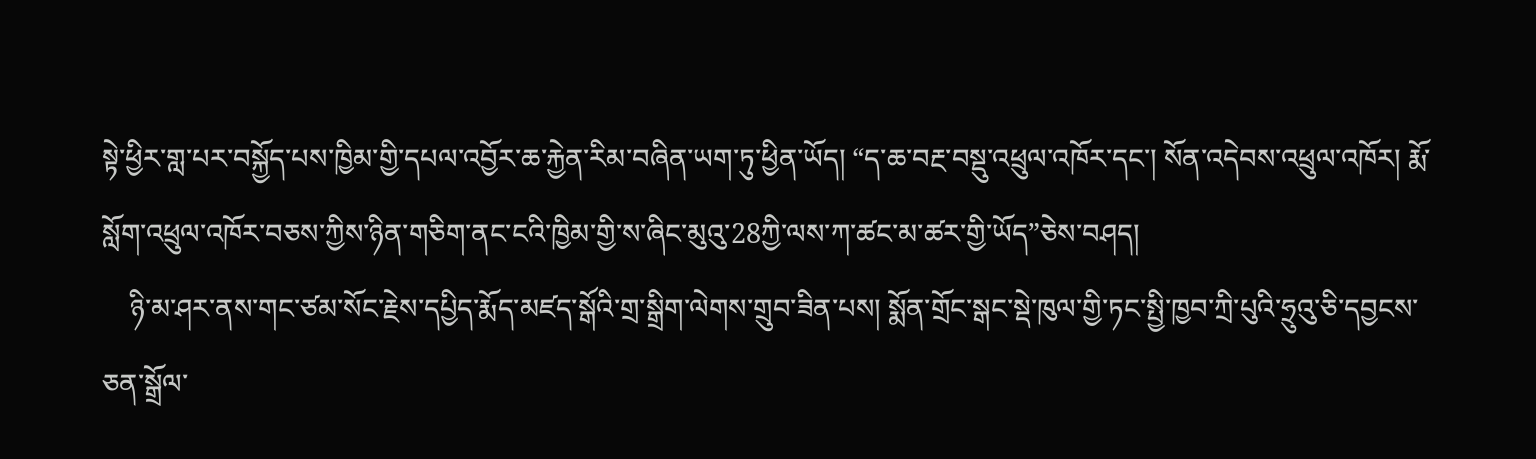སྟེ་ཕྱིར་གླ་པར་བསྐྱོད་པས་ཁྱིམ་གྱི་དཔལ་འབྱོར་ཆ་རྐྱེན་རིམ་བཞིན་ཡག་ཏུ་ཕྱིན་ཡོད། “ད་ཆ་བརྔ་བསྡུ་འཕྲུལ་འཁོར་དང་། སོན་འདེབས་འཕྲུལ་འཁོར། རྨོ་སློག་འཕྲུལ་འཁོར་བཅས་ཀྱིས་ཉིན་གཅིག་ནང་ངའི་ཁྱིམ་གྱི་ས་ཞིང་མུའུ་28ཀྱི་ལས་ཀ་ཚང་མ་ཚར་གྱི་ཡོད”ཅེས་བཤད།
    ཉི་མ་ཤར་ནས་གང་ཙམ་སོང་རྗེས་དཔྱིད་རྨོད་མཛད་སྒོའི་གྲ་སྒྲིག་ལེགས་གྲུབ་ཟིན་པས། སྨོན་གྲོང་སྒང་སྡེ་ཁུལ་གྱི་ཏང་སྤྱི་ཁྱབ་ཀྲི་པུའི་ཧྲུའུ་ཅི་དབྱངས་ཅན་སྒྲོལ་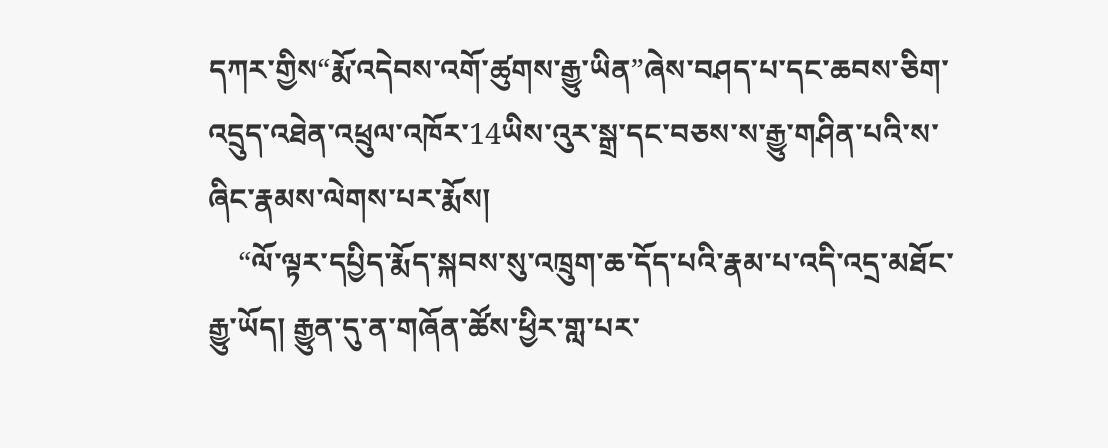དཀར་གྱིས“རྨོ་འདེབས་འགོ་ཚུགས་རྒྱུ་ཡིན”ཞེས་བཤད་པ་དང་ཆབས་ཅིག་འདྲུད་འཐེན་འཕྲུལ་འཁོར་14ཡིས་འུར་སྒྲ་དང་བཅས་ས་རྒྱུ་གཤིན་པའི་ས་ཞིང་རྣམས་ལེགས་པར་རྨོས།
    “ལོ་ལྟར་དཔྱིད་རྨོད་སྐབས་སུ་འཁྲུག་ཆ་དོད་པའི་རྣམ་པ་འདི་འདྲ་མཐོང་རྒྱུ་ཡོད། རྒྱུན་དུ་ན་གཞོན་ཚོས་ཕྱིར་གླ་པར་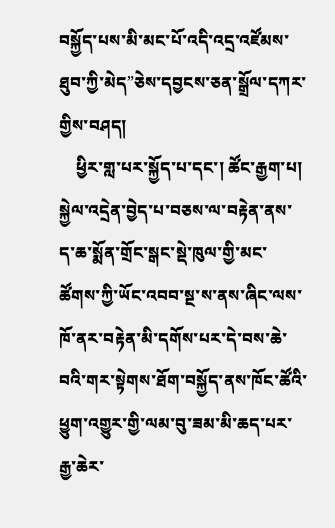བསྐྱོད་པས་མི་མང་པོ་འདི་འདྲ་འཛོམས་ཐུབ་ཀྱི་མེད”ཅེས་དབྱངས་ཅན་སྒྲོལ་དཀར་གྱིས་བཤད།
    ཕྱིར་གླ་པར་སྐྱོད་པ་དང་། ཚོང་རྒྱག་པ། སྐྱེལ་འདྲེན་བྱེད་པ་བཅས་ལ་བརྟེན་ནས་ད་ཆ་སྨོན་གྲོང་སྒང་སྡེ་ཁུལ་གྱི་མང་ཚོགས་ཀྱི་ཡོང་འབབ་སྔ་ས་ནས་ཞིང་ལས་ཁོ་ནར་བརྟེན་མི་དགོས་པར་དེ་བས་ཆེ་བའི་གར་སྟེགས་ཐོག་བསྐྱོད་ནས་ཁོང་ཚོའི་ཕྱུག་འགྱུར་གྱི་ལམ་བུ་ཟམ་མི་ཆད་པར་རྒྱ་ཆེར་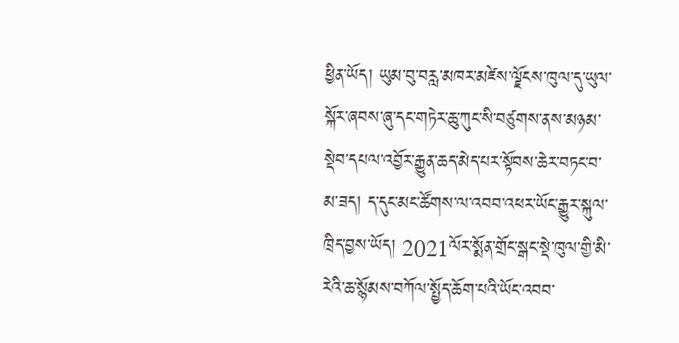ཕྱིན་ཡོད། ཡུམ་བུ་བརླ་མཁར་མཛེས་ལྗོངས་ཁུལ་དུ་ཡུལ་སྐོར་ཞབས་ཞུ་དང་གཏེར་ཆུ་ཀུང་སི་བཙུགས་ནས་མཉམ་སྡེབ་དཔལ་འབྱོར་རྒྱུན་ཆད་མེད་པར་སྟོབས་ཆེར་བཏང་བ་མ་ཟད། ད་དུང་མང་ཚོགས་ལ་འབབ་འཕར་ཡོང་རྒྱུར་སྐུལ་ཁྲིད་བྱས་ཡོད། 2021ལོར་སྨོན་གྲོང་སྒང་སྡེ་ཁུལ་གྱི་མི་རེའི་ཆ་སྙོམས་བཀོལ་སྤྱོད་ཆོག་པའི་ཡོང་འབབ་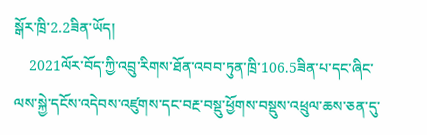སྒོར་ཁྲི་2.2ཟིན་ཡོད།
    2021ལོར་བོད་ཀྱི་འབྲུ་རིགས་ཐོན་འབབ་ཏུན་ཁྲི་106.5ཟིན་པ་དང་ཞིང་ལས་སྐྱེ་དངོས་འདེབས་འཛུགས་དང་བརྔ་བསྡུ་ཕྱོགས་བསྡུས་འཕྲུལ་ཆས་ཅན་དུ་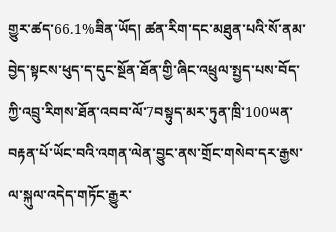གྱུར་ཚད་66.1%ཟིན་ཡོད། ཚན་རིག་དང་མཐུན་པའི་སོ་ནམ་བྱེད་སྟངས་ཕུད་ད་དུང་སྔོན་ཐོན་གྱི་ཞིང་འཕྲུལ་སྤྱད་པས་བོད་ཀྱི་འབྲུ་རིགས་ཐོན་འབབ་ལོ་7བསྟུད་མར་ཏུན་ཁྲི་100ཡན་བརྟན་པོ་ཡོང་བའི་འགན་ལེན་བྱུང་ནས་གྲོང་གསེབ་དར་རྒྱས་ལ་སྐུལ་འདེད་གཏོང་རྒྱུར་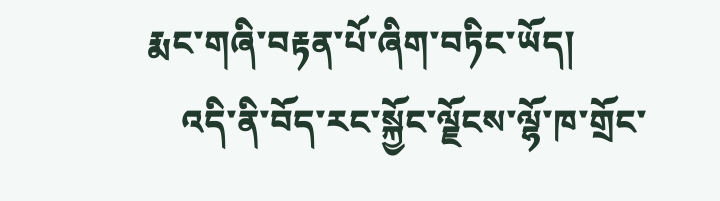རྨང་གཞི་བརྟན་པོ་ཞིག་བཏིང་ཡོད།
    འདི་ནི་བོད་རང་སྐྱོང་ལྗོངས་ལྷོ་ཁ་གྲོང་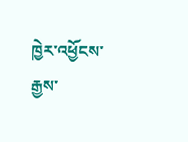ཁྱེར་འཕྱོངས་རྒྱས་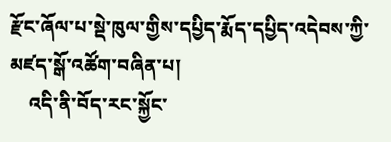རྫོང་ཞོལ་པ་སྡེ་ཁུལ་གྱིས་དཔྱིད་རྨོད་དཔྱིད་འདེབས་ཀྱི་མཛད་སྒོ་འཚོག་བཞིན་པ།
    འདི་ནི་བོད་རང་སྐྱོང་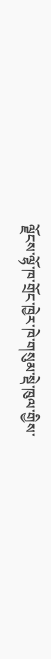ལྗོངས་ལྷོ་ཁ་གྲོང་ཁྱེར་ཁེ་གསུམ་སྡེ་ཁུལ་གྱིས་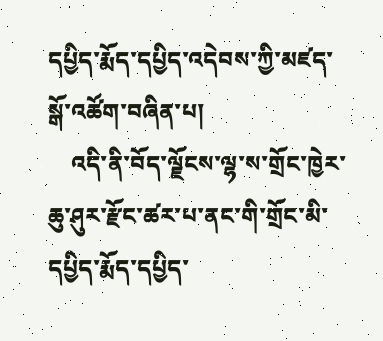དཔྱིད་རྨོད་དཔྱིད་འདེབས་ཀྱི་མཛད་སྒོ་འཚོག་བཞིན་པ།
    འདི་ནི་བོད་ལྗོངས་ལྷ་ས་གྲོང་ཁྱེར་ཆུ་ཤུར་རྫོང་ཚར་པ་ནང་གི་གྲོང་མི་དཔྱིད་རྨོད་དཔྱིད་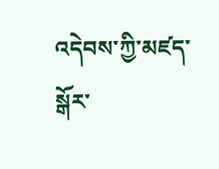འདེབས་ཀྱི་མཛད་སྒོར་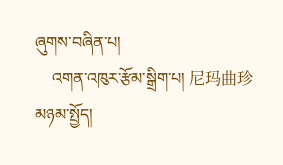ཞུགས་བཞིན་པ།
    འགན་འཁུར་རྩོམ་སྒྲིག་པ། 尼玛曲珍
མཉམ་སྤྱོད།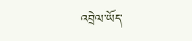འབྲེལ་ཡོད་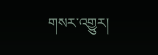གསར་འགྱུར།